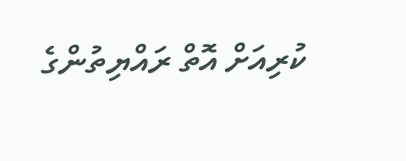ކުރިއަށް އޮތް ރައްޔިތުންގެ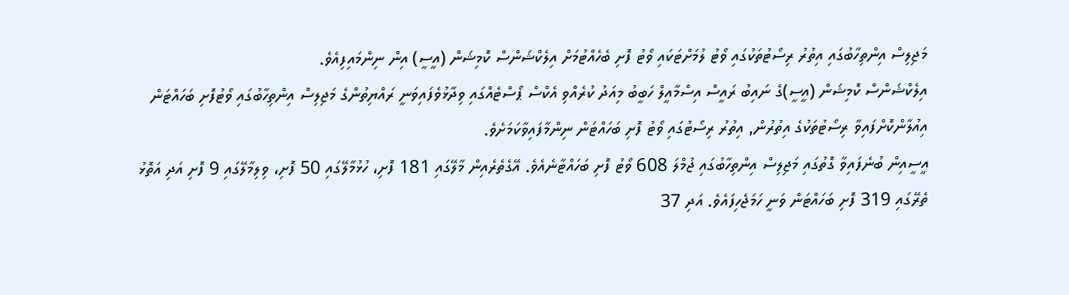މަޖިލިސް އިންތިހާބުގައި އިތުރު ރިސޯޓުތަކުގައި ވޯޓު ލުމަށްޓަކައި ވޯޓު ފޮށި ބެހެއްޓުމަށް އިލެކްޝަންސް ކޮމިޝަން (އީސީ) އިން ނިންމައިފިއެވެ.
އިލެކްޝަންސް ކޮމިޝަން (އީސީ)ގެ ނައިބު ރައީސް އިސްމާއީލް ހަބީބު މިއަދު ކުރެއްވި އެކްސް ޕޯސްޓެއްގައި ވިދާޅުވެފައިވަނީ ރައްޔިތުންގެ މަޖިލިސް އިންތިހާބުގައި ވޯޓުފޮށި ބަހައްޓަން އިއުލާންކޮށްފައިވާ ރިސޯޓުތަކުގެ އިތުރުން, އިތުރު ރިސޯޓުގައި ވޯޓު ފޮށި ބަހައްޓަން ނިންމާފައިވާކަމަށެވެ.
އީސީއިން ބުނެފައިވާ ގޮތުގައި މަޖިލިސް އިންތިހާބުގައި ޖުމްލަ 608 ވޯޓު ފޮށި ބަހައްޓާނެއެވެ. އޭގެތެރެއިން މާލޭގައި 181 ފޮށި، ހުޅުމާލޭގައި 50 ފޮށި، ވިލިމާލޭގައި 9 ފޮށި އަދި އަތޮޅު ތެރޭގައި 319 ފޮށި ބަހައްޓަން ވަނީ ހަމަޖެހިފައެވެ. އަދި 37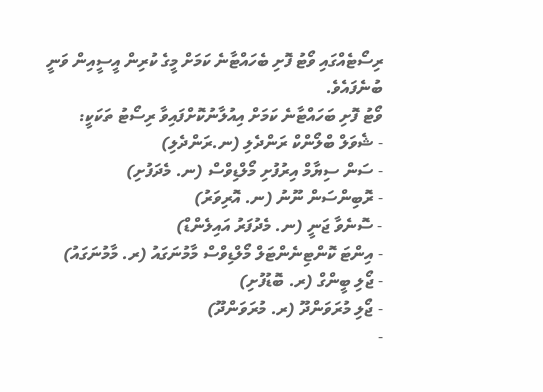ރިސޯޓެއްގައި ވޯޓު ފޮށި ބެހައްޓާނެ ކަމަށް މީގެ ކުރިން އީސީއިން ވަނީ ބުނެފައެވެ.
ވޯޓު ފޮށި ބަހައްޓާނެ ކަމަށް އިއުލާނުކޮށްފައިވާ ރިސޯޓު ތަކަކީ:
- ޝެވަލް ބްލޯންކް ރަންދެލި (ނ.ރަންދެލި)
- ސަން ސިޔާމް އިރުފުށި މޯލްޑިވްސް (ނ. މެދަފުށި)
- ރޮބިންސަން ނޫނު (ނ. އޮރިވަރު)
- ސޮނެވާ ޖަނީ (ނ. މެދުފަރު އައިލެންޑް)
- އިންޓަ ކޮންޓިނެންޓަލް މޯލްޑިވްސް މާމުނަގައު (ރ. މާމުނަގައު)
- ޖޯލި ބީންގް (ރ. ބޮޑުފުށި)
- ޖޯލި މުރަވަންދޫ (ރ. މުރަވަންދޫ)
-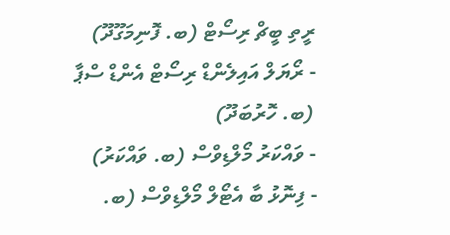ރީތި ބީޗް ރިސޯޓް (ބ. ފޮނިމަގޫދޫ)
- ރޯޔަލް އައިލެންޑް ރިސޯޓް އެންޑް ސްޕާ (ބ. ހޮރުބަދޫ)
- ވައްކަރު މޯލްޑިވްސް (ބ. ވައްކަރު)
- ފިނޮޅު ބާ އެޓޯލް މޯލްޑިވްސް (ބ.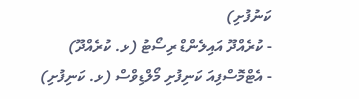ކަނުފުށި)
- ކުރެއްދޫ އައިލެންޑް ރިސޯޓު (ޅ. ކުރެއްދޫ)
- އެޓްމޮސްފިއަ ކަނިފުށި މޯލްޑިވްސް (ޅ. ކަނިފުށި)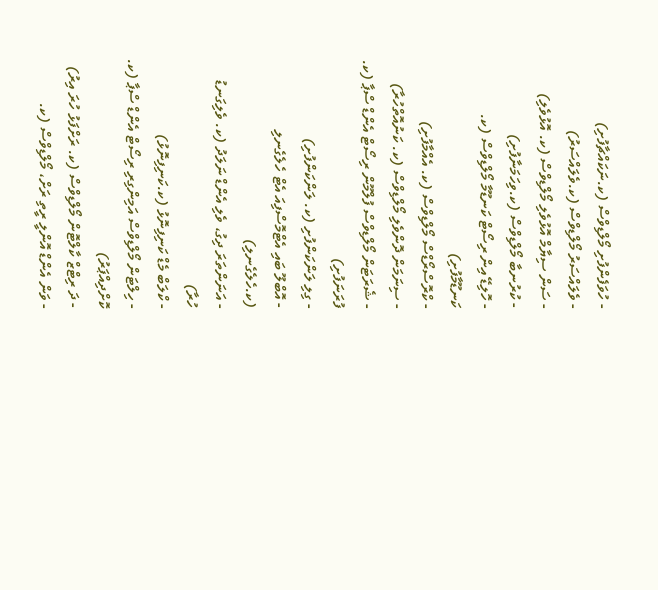- ހުވަފެންފުށި މޯލްޑިވްސް (ކ.ނަކައްޗާފުށި)
- ވެލައްސަރު މޯލްޑިވްސް (ކ.ވެލައްސަރު)
- ސަން ސިޔާމް އޮޅުވެލި މޯލްޑިވްސް (ކ. އޮޅުވެލި)
- ކުރުނބާ މޯލްޑިވްސް (ކ.ވިހަމަނާފުށި)
- ހޮލިޑޭ އިން ރިސޯޓް ކަނޑޫމާ މޯލްޑިވްސް (ކ. ކަނޑޫމާފުށި)
- ކްރޮސްރޯޑްސް މޯލްޑިވްސް (ކ. އެއްމާފުށި)
- ސިނަމަން ދޮންވެލި މޯލްޑިވްސް (ކ. ކަނުއޮތްހުރާ)
- ޝެރަޓަން މޯލްޑިވްސް ފުލްމޫން ރިސޯޓް އެންޑް ސްޕާ (ކ. ފުރަނަފުށި)
- ގިލި ލަންކަންފުށި (ކ. ލަންކަންފުށި)
- އޮބްލޫ ބައި އެޓްމޮސްފިއަ އެޓް ހެލެގެނލި (ކ.ހެލެގެނލި)
- އަނަންތަރަ ދިގު، ވެލި އެންޑް ނަލަދު (ކ. ވެލިގަނޑު ހުރާ)
- ކްލަބް މެޑް ކަނިފިނޮޅު (ކ.ކަނިފިނޮޅު)
- ހިލްޓަން މޯލްޑިވްސް އަމިންގިރި ރިސޯޓް އެންޑް ސްޕާ (ކ. ކޮށްދިއްޕަރު)
- ދަ ރިޓްޒް ކާލްޓޮން މޯލްޑިވްސް (ކ. ރަށްފަޅު ހުރަ އިރު)
- ވަން އެންޑް އޮންލީ ރީތި ރަށް، މޯލްޑިވްސް (ކ.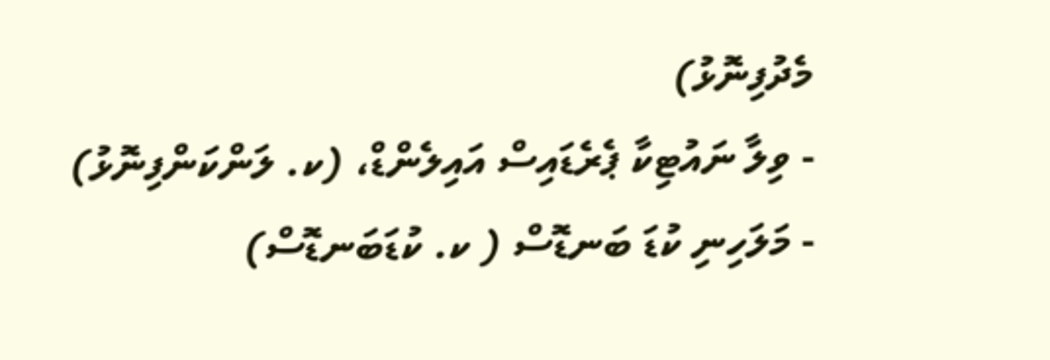މެދުފިނޮޅު)
- ވިލާ ނައުޓިކާ ޕެރެޑައިސް އައިލެންޑް، (ކ. ލަންކަންފިނޮޅު)
- މަލަހިނި ކުޑަ ބަނޑޮސް ( ކ. ކުޑަބަނޑޮސް)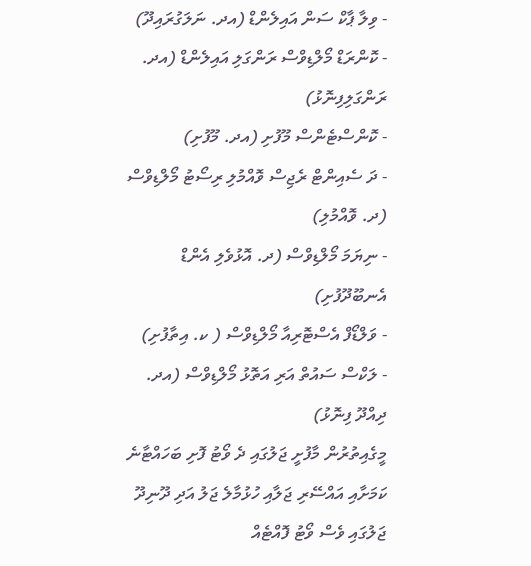- ވިލާ ޕާކް ސަން އައިލެންޑް (އދ. ނަލަގުރައިދޫ)
- ކޮންރަޑް މޯލްޑިވްސް ރަންގަލި އައިލެންޑް (އދ. ރަންގަލިފިނޮޅު)
- ކޮންސްޓެންސް މޫފުށި (އދ. މޫފުށި)
- ދަ ސެއިންޓް ރެޖިސް ވޮއްމުލި ރިސޯޓު މޯލްޑިވްސް (ދ. ވޮއްމުލި)
- ނިޔަމަ މޯލްޑިވްސް (ދ. އޮޅުވެލި އެންޑް އެނބޫދޫފުށި)
- ވަލްޑޯފް އެސްޓޮރިއާ މޯލްޑިވްސް ( ކ. އިތާފުށި)
- ލަކްސް ސައުތް އަރި އަތޮޅު މޯލްޑިވްސް (އދ. ދިއްދޫ ފިނޮޅު)
މީގެއިތުރުން މާފުށީ ޖަލުގައި ދެ ވޯޓު ފޮށި ބަހައްޓާނެ ކަމަށާއި އައްސޭރި ޖަލާއި ހުޅުމާލެ ޖަލު އަދި ދޫނިދޫ ޖަލުގައި ވެސް ވޯޓު ފޮއްޓެއް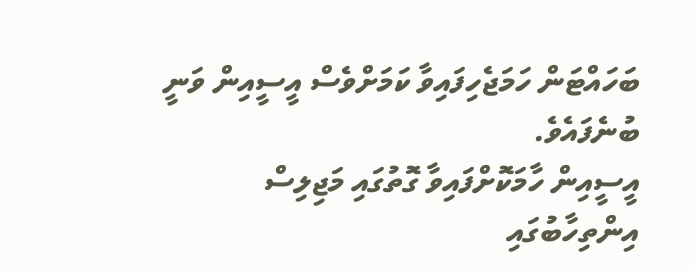ބަހައްޓަން ހަމަޖެހިފައިވާ ކަމަށްވެސް އީސީއިން ވަނީ ބުނެފައެވެ.
އީސީއިން ހާމަކޮށްފައިވާ ގޮތުގައި މަޖިލިސް އިންތިހާބުގައި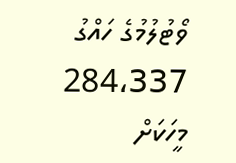ވޯޓުލުމުގެ ހައްގު 284،337 މީހަކަށް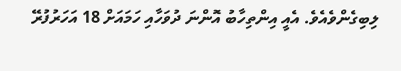ލިބިގެންވެއެވެ. އެއީ އިންތިހާބު އޮންނަ ދުވަހާއި ހަމައަށް 18 އަހަރުފުރޭ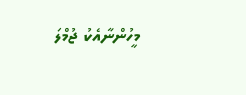މީހުންނާއެކު ޖުމްލަ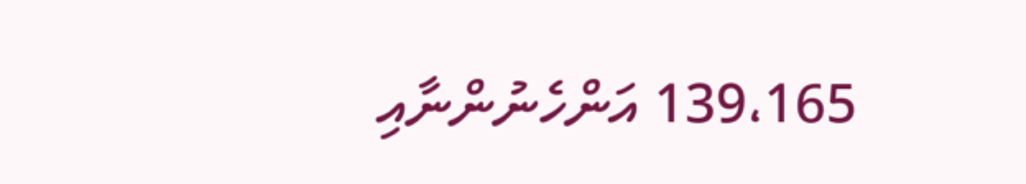139،165 އަންހެނުންނާއި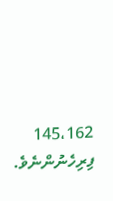145،162 ފިރިހެނުންނެވެ.